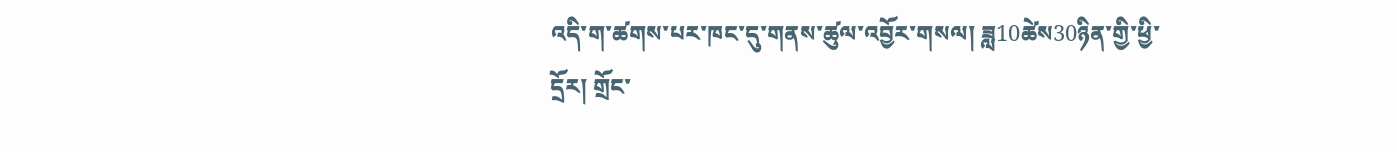འདི་ག་ཚགས་པར་ཁང་དུ་གནས་ཚུལ་འབྱོར་གསལ། ཟླ10ཚེས30ཉིན་གྱི་ཕྱི་དྲོར། གྲོང་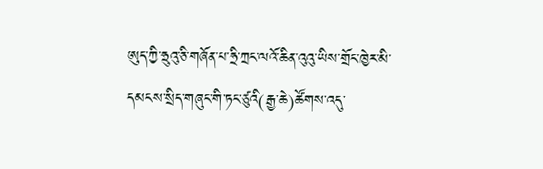ཨུད་ཀྱི་ཧྲུའུ་ཅི་གཞོན་པ་ཧྲི་ཀྲང་ལའོ་ཆིན་འུའུ་ཡིས་གྲོང་ཁྱེར་མི་དམངས་སྲིད་གཞུང་གི་ཏང་ཙུའི(རྒྱ་ཆེ)ཚོགས་འདུ་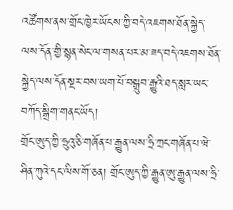འཚོགས་ནས་གྲོང་ཁྱེར་ཡོངས་ཀྱི་བདེ་འཇགས་ཐོན་སྐྱེད་ལས་དོན་གྱི་སྙན་སེང་ལ་གསན་པར་མ་ཟད་བདེ་འཇགས་ཐོན་སྐྱེད་ལས་དོན་སྔར་བས་ཡག་པོ་བསྒྲུབ་རྒྱུའི་ཐད་སླར་ཡང་བཀོད་སྒྲིག་གནང་ཡོད།
གྲོང་ཨུད་ཀྱི་ཧྲུའུ་ཅི་གཞོན་པ་རྒྱུན་ལས་ཧྲི་ཀྲང་གཞོན་པ་ཝེ་ཤིན་ཀུའེ་དང་ལིས་གོ་ཅན། གྲོང་ཨུད་ཀྱི་རྒྱུན་ཨུ་རྒྱུན་ལས་ཧྲི་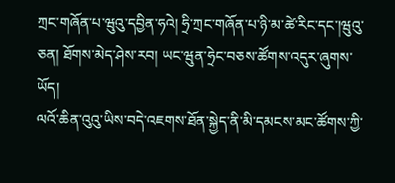ཀྲང་གཞོན་པ་ཝུའུ་དབྱིན་ཧའེ། ཧྲི་ཀྲང་གཞོན་པ་ཉི་མ་ཚེ་རིང་དང་།ཝུའུ་ཅན། ཐོགས་མེད་ཤེས་རབ། ཡང་ཝུན་ཧྲེང་བཅས་ཚོགས་འདུར་ཞུགས་ཡོད།
ལའོ་ཆིན་འུའུ་ཡིས་བདེ་འཇགས་ཐོན་སྐྱེད་ནི་མི་དམངས་མང་ཚོགས་ཀྱི་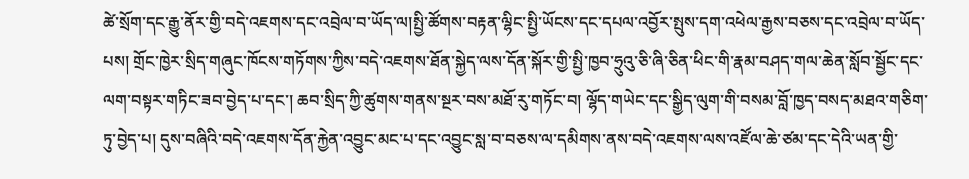ཚེ་སྲོག་དང་རྒྱུ་ནོར་གྱི་བདེ་འཇགས་དང་འབྲེལ་བ་ཡོད་ལ།སྤྱི་ཚོགས་བརྟན་ལྷིང་སྤྱི་ཡོངས་དང་དཔལ་འབྱོར་སྤུས་དག་འཕེལ་རྒྱས་བཅས་དང་འབྲེལ་བ་ཡོད་པས། གྲོང་ཁྱེར་སྲིད་གཞུང་ཁོངས་གཏོགས་ཀྱིས་བདེ་འཇགས་ཐོན་སྐྱེད་ལས་དོན་སྐོར་གྱི་སྤྱི་ཁྱབ་ཧྲུའུ་ཅི་ཞི་ཅིན་ཕིང་གི་རྣམ་བཤད་གལ་ཆེན་སློབ་སྦྱོང་དང་ལག་བསྟར་གཏིང་ཟབ་བྱེད་པ་དང་། ཆབ་སྲིད་ཀྱི་ཚུགས་གནས་སྔར་བས་མཐོ་རུ་གཏོང་བ། ལྷོད་གཡེང་དང་སྒྱིད་ལུག་གི་བསམ་བློ་ཁྱད་བསད་མཐའ་གཅིག་ཏུ་བྱེད་པ། དུས་བཞིའི་བདེ་འཇགས་དོན་རྐྱེན་འབྱུང་མང་པ་དང་འབྱུང་སླ་བ་བཅས་ལ་དམིགས་ནས་བདེ་འཇགས་ལས་འཛོལ་ཆེ་ཙམ་དང་དེའི་ཡན་གྱི་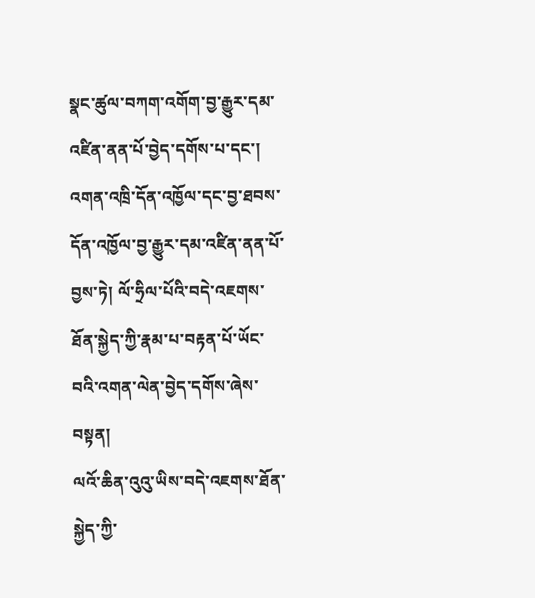སྣང་ཚུལ་བཀག་འགོག་བྱ་རྒྱུར་དམ་འཛིན་ནན་པོ་བྱེད་དགོས་པ་དང་། འགན་འཁྲི་དོན་འཁྱོལ་དང་བྱ་ཐབས་དོན་འཁྱོལ་བྱ་རྒྱུར་དམ་འཛིན་ནན་པོ་བྱས་ཏེ། ལོ་ཧྲིལ་པོའི་བདེ་འཇགས་ཐོན་སྐྱེད་ཀྱི་རྣམ་པ་བརྟན་པོ་ཡོང་བའི་འགན་ལེན་བྱེད་དགོས་ཞེས་བསྟན།
ལའོ་ཆིན་འུའུ་ཡིས་བདེ་འཇགས་ཐོན་སྐྱེད་ཀྱི་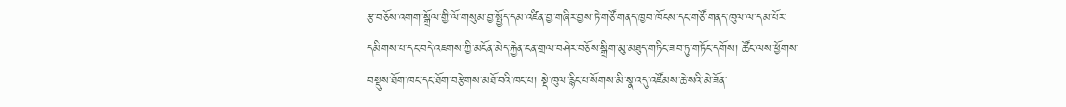རྩ་བཅོས་འགག་སྒྲོལ་གྱི་ལོ་གསུམ་བྱ་སྤྱོད་དམ་འཛིན་བྱ་གཞིར་བྱས་ཏེ་གཙོ་གནད་ཁྱབ་ཁོངས་དང་གཙོ་གནད་ཁུལ་ལ་དམ་པོར་དམིགས་པ་དང་བདེ་འཇགས་ཀྱི་མངོན་མེད་རྐྱེན་ངན་གྲལ་བཤེར་བཅོས་སྒྲིག་མུ་མཐུད་གཏིང་ཟབ་ཏུ་གཏོང་དགོས། ཚོང་ལས་ཕྱོགས་བསྡུས་ཐོག་ཁང་དང་ཐོག་བརྩེགས་མཐོ་བའི་ཁང་པ། སྡེ་ཁུལ་རྙིང་པ་སོགས་མི་སྣ་འདུ་འཛོམས་ཆེ་སའི་མེ་ཟོན་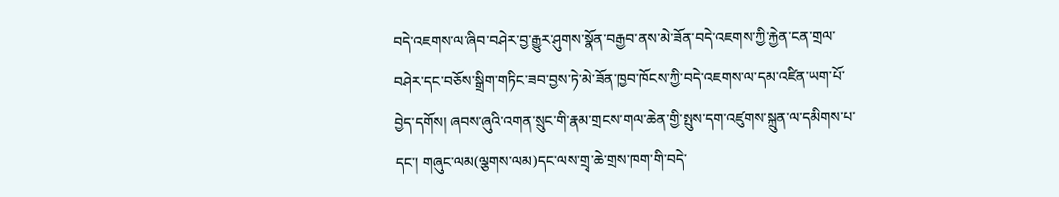བདེ་འཇགས་ལ་ཞིབ་བཤེར་བྱ་རྒྱུར་ཤུགས་སྣོན་བརྒྱབ་ནས་མེ་ཟོན་བདེ་འཇགས་ཀྱི་རྐྱེན་ངན་གྲལ་བཤེར་དང་བཅོས་སྒྲིག་གཏིང་ཟབ་བྱས་ཏེ་མེ་ཟོན་ཁྱབ་ཁོངས་ཀྱི་བདེ་འཇགས་ལ་དམ་འཛིན་ཡག་པོ་བྱེད་དགོས། ཞབས་ཞུའི་འགན་སྲུང་གི་རྣམ་གྲངས་གལ་ཆེན་གྱི་སྤུས་དག་འཛུགས་སྐྲུན་ལ་དམིགས་པ་དང་། གཞུང་ལམ(ལྕགས་ལམ)དང་ལས་གྲྭ་ཆེ་གྲས་ཁག་གི་བདེ་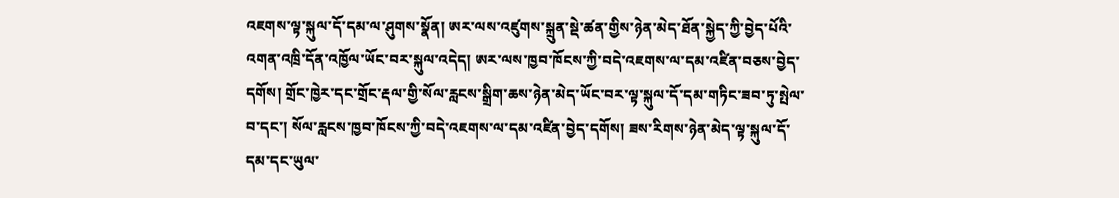འཇགས་ལྟ་སྐུལ་དོ་དམ་ལ་ཤུགས་སྣོན། ཨར་ལས་འཛུགས་སྐྲུན་སྡེ་ཚན་གྱིས་ཉེན་མེད་ཐོན་སྐྱེད་ཀྱི་བྱེད་པོའི་འགན་འཁྲི་དོན་འཁྱོལ་ཡོང་བར་སྐུལ་འདེད། ཨར་ལས་ཁྱབ་ཁོངས་ཀྱི་བདེ་འཇགས་ལ་དམ་འཛིན་བཅས་བྱེད་དགོས། གྲོང་ཁྱེར་དང་གྲོང་རྡལ་གྱི་སོལ་རླངས་སྒྲིག་ཆས་ཉེན་མེད་ཡོང་བར་ལྟ་སྐུལ་དོ་དམ་གཏིང་ཟབ་ཏུ་སྤེལ་བ་དང་། སོལ་རླངས་ཁྱབ་ཁོངས་ཀྱི་བདེ་འཇགས་ལ་དམ་འཛིན་བྱེད་དགོས། ཟས་རིགས་ཉེན་མེད་ལྟ་སྐུལ་དོ་དམ་དང་ཡུལ་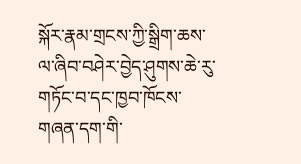སྐོར་རྣམ་གྲངས་ཀྱི་སྒྲིག་ཆས་ལ་ཞིབ་བཤེར་བྱེད་ཤུགས་ཆེ་རུ་གཏོང་བ་དང་ཁྱབ་ཁོངས་གཞན་དག་གི་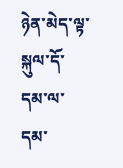ཉེན་མེད་ལྟ་སྐུལ་དོ་དམ་ལ་དམ་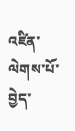འཛིན་ལེགས་པོ་བྱེད་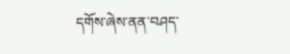དགོས་ཞེས་ནན་བཤད་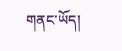གནང་ཡོད།